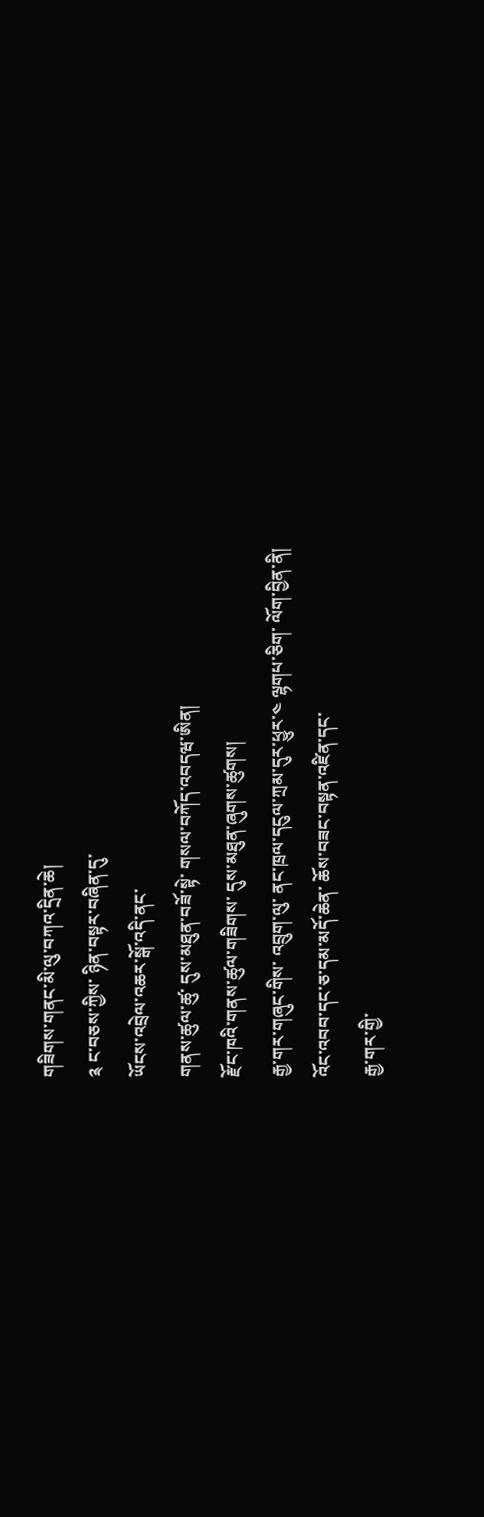གཟིགས་གནང་མི་ལུ་བཀའ་དྲིན་ཆེ།
༉ ང་བཅས་ཀྱིས་ ཉིན་བསྟར་བཞིན་དུ་
ཡོངས་འབྲེལ་འཆར་སྒོ་འདི་ནང་
གནས་ཚུལ་ཚུ་ དུས་མཐུན་བཟོ་སྟེ་ གསལ་བཀོད་འབདཝ་ཨིན།
རྫོང་ཁའི་གནས་ཚུལ་གཟིགས་ དུས་མཐུན་ཞུགས་ཚུགས།
རྒྱ་གར་གཞུང་གིས་ འབྲུག་ལུ་ ནང་ཁྲལ་དངུལ་ཀྲམ་དུར་ཕྱུར་༤ ལྷགཔ་ཅིག་ ལོག་བྱིན་ནི།
འོང་འབབ་དང་ཅ་དམ་མདོ་ཆེན་ ཆོས་བཟང་བསྟན་འཛིན་དང་
རྒྱ་གར་གྱི་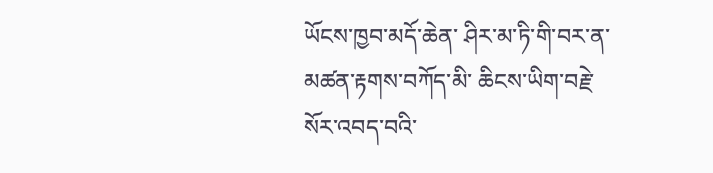ཡོངས་ཁྱབ་མདོ་ཆེན་ ཤིར་མ་ཏི་གི་བར་ན་
མཚན་རྟགས་བཀོད་མི་ ཆིངས་ཡིག་བརྗེ་སོར་འབད་བའི་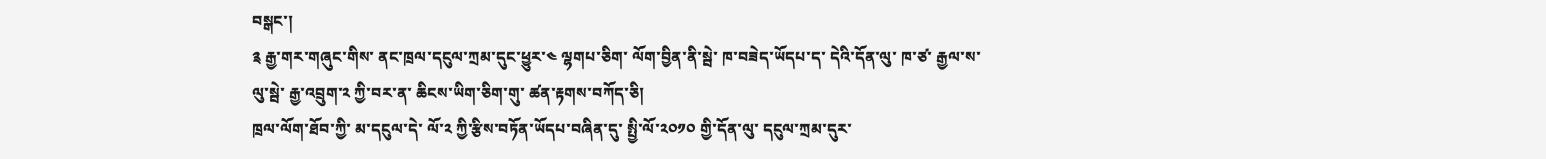བསྒང་།
༉ རྒྱ་གར་གཞུང་གིས་ ནང་ཁྲལ་དངུལ་ཀྲམ་དུང་ཕྱུར་༤ ལྷགཔ་ཅིག་ ལོག་བྱིན་ནི་སྦེ་ ཁ་བཟེད་ཡོདཔ་ད་ དེའི་དོན་ལུ་ ཁ་ཙ་ རྒྱལ་ས་ལུ་སྦེ་ རྒྱ་འབྲུག་༢ ཀྱི་བར་ན་ ཆིངས་ཡིག་ཅིག་གུ་ ཚན་རྟགས་བཀོད་ཅི།
ཁྲལ་ལོག་ཐོབ་ཀྱི་ མ་དངུལ་དེ་ ལོ་༢ ཀྱི་རྩིས་བཏོན་ཡོདཔ་བཞིན་དུ་ སྤྱི་ལོ་༢༠༡༠ གྱི་དོན་ལུ་ དངུལ་ཀྲམ་དུར་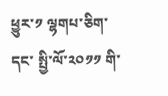ཕྱུར་༡ ལྷགཔ་ཅིག་དང་ སྤྱི་ལོ་༢༠༡༡ གི་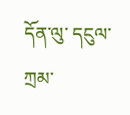དོན་ལུ་ དངུལ་ཀྲམ་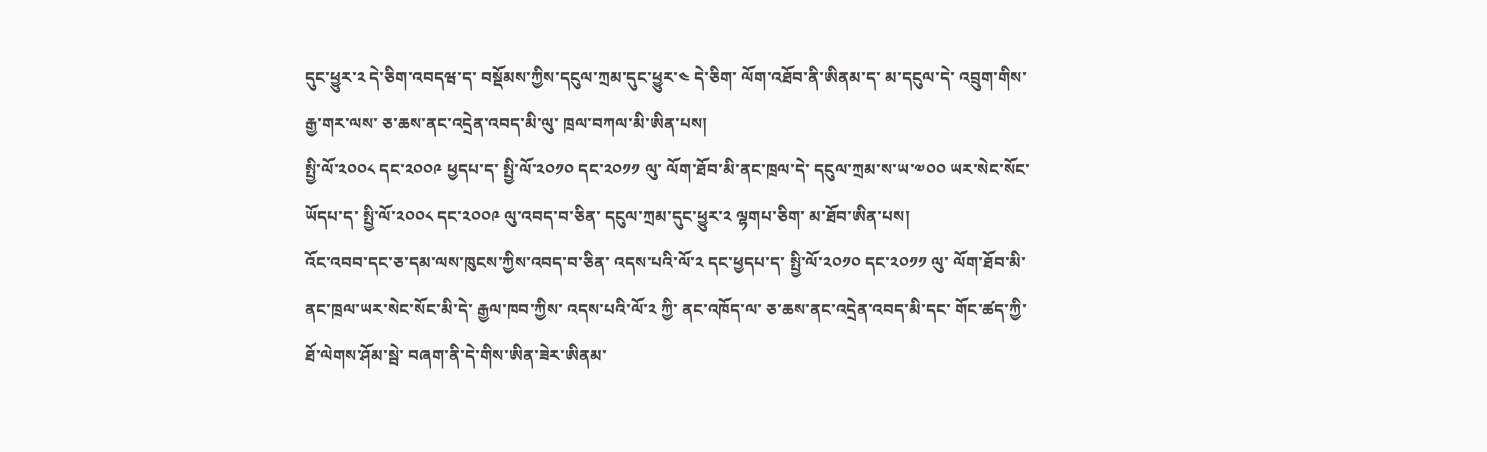དུང་ཕྱུར་༢ དེ་ཅིག་འབདཝ་ད་ བསྡོམས་ཀྱིས་དངུལ་ཀྲམ་དུང་ཕྱུར་༤ དེ་ཅིག་ ལོག་འཐོབ་ནི་ཨིནམ་ད་ མ་དངུལ་དེ་ འབྲུག་གིས་ རྒྱ་གར་ལས་ ཅ་ཆས་ནང་འདྲེན་འབད་མི་ལུ་ ཁྲལ་བཀལ་མི་ཨིན་པས།
སྤྱི་ལོ་༢༠༠༨ དང་༢༠༠༩ ཕྱདཔ་ད་ སྤྱི་ལོ་༢༠༡༠ དང་༢༠༡༡ ལུ་ ལོག་ཐོབ་མི་ནང་ཁྲལ་དེ་ དངུལ་ཀྲམ་ས་ཡ་༧༠༠ ཡར་སེང་སོང་ཡོདཔ་ད་ སྤྱི་ལོ་༢༠༠༨ དང་༢༠༠༩ ལུ་འབད་བ་ཅིན་ དངུལ་ཀྲམ་དུང་ཕྱུར་༢ ལྷགཔ་ཅིག་ མ་ཐོབ་ཨིན་པས།
འོང་འབབ་དང་ཅ་དམ་ལས་ཁུངས་ཀྱིས་འབད་བ་ཅིན་ འདས་པའི་ལོ་༢ དང་ཕྱདཔ་ད་ སྤྱི་ལོ་༢༠༡༠ དང་༢༠༡༡ ལུ་ ལོག་ཐོབ་མི་ནང་ཁྲལ་ཡར་སེང་སོང་མི་དེ་ རྒྱལ་ཁབ་ཀྱིས་ འདས་པའི་ལོ་༢ ཀྱི་ ནང་འཁོད་ལ་ ཅ་ཆས་ནང་འདྲེན་འབད་མི་དང་ གོང་ཚད་ཀྱི་ ཐོ་ལེགས་ཤོམ་སྦེ་ བཞག་ནི་དེ་གིས་ཨིན་ཟེར་ཨིནམ་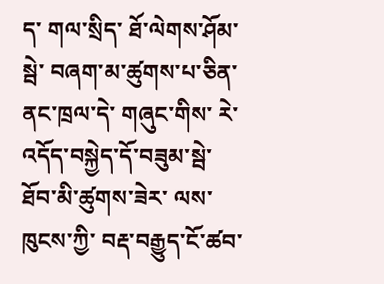ད་ གལ་སྲིད་ ཐོ་ལེགས་ཤོམ་སྦེ་ བཞག་མ་ཚུགས་པ་ཅིན་ ནང་ཁྲལ་དེ་ གཞུང་གིས་ རེ་འདོད་བསྐྱེད་དོ་བཟུམ་སྦེ་ ཐོབ་མི་ཚུགས་ཟེར་ ལས་ཁུངས་ཀྱི་ བརྡ་བརྒྱུད་ངོ་ཚབ་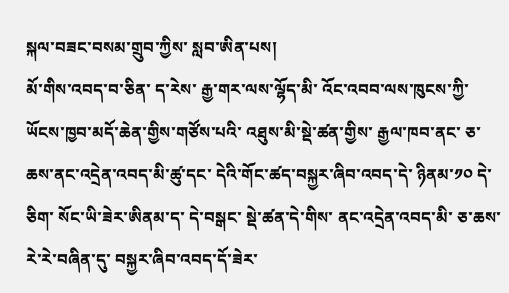སྐལ་བཟང་བསམ་གྲུབ་ཀྱིས་ སླབ་ཨིན་པས།
མོ་གིས་འབད་བ་ཅིན་ ད་རེས་ རྒྱ་གར་ལས་ལྷོད་མི་ འོང་འབབ་ལས་ཁུངས་ཀྱི་ ཡོངས་ཁྱབ་མདོ་ཆེན་གྱིས་གཙོས་པའི་ འཐུས་མི་སྡེ་ཚན་གྱིས་ རྒྱལ་ཁབ་ནང་ ཅ་ཆས་ནང་འདྲེན་འབད་མི་ཚུ་དང་ དེའི་གོང་ཚད་བསྐྱར་ཞིབ་འབད་དེ་ ཉིནམ་༡༠ དེ་ཅིག་ སོང་ཡི་ཟེར་ཨིནམ་ད་ དེ་བསྒང་ སྡེ་ཚན་དེ་གིས་ ནང་འདྲེན་འབད་མི་ ཅ་ཆས་རེ་རེ་བཞིན་དུ་ བསྐྱར་ཞིབ་འབད་དོ་ཟེར་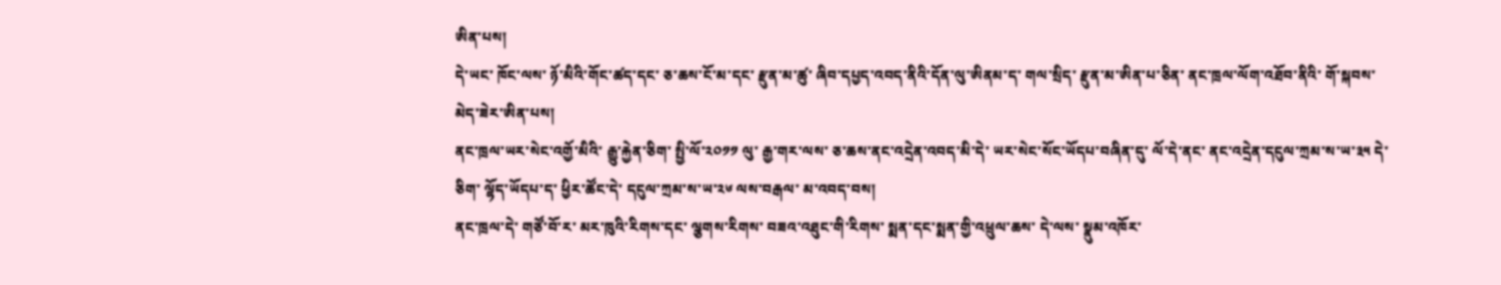ཨིན་པས།
དེ་ཡང་ ཁོང་ལས་ ཉོ་མིའི་གོང་ཚད་དང་ ཅ་ཆས་ངོ་མ་དང་ རྫུན་མ་ཚུ་ ཞིབ་དཔྱད་འབད་ནིའི་དོན་ལུ་ཨིནམ་ད་ གལ་སྲིད་ རྫུན་མ་ཨིན་པ་ཅིན་ ནང་ཁྲལ་ལོག་འཐོབ་ནིའི་ གོ་སྐབས་མེད་ཟེར་ཨིན་པས།
ནང་ཁྲལ་ཡར་སེང་འགྱོ་མིའི་ རྒྱུ་རྐྱེན་ཅིག་ སྤྱི་ལོ་༢༠༡༡ ལུ་ རྒྱ་གར་ལས་ ཅ་ཆས་ནང་འདྲེན་འབད་མི་དེ་ ཡར་སེང་སོང་ཡོདཔ་བཞིན་དུ་ ལོ་དེ་ནང་ ནང་འདྲེན་དངུལ་ཀྲམ་ས་ཡ་༣༥ དེ་ཅིག་ ལྷོད་ཡོདཔ་ད་ ཕྱིར་ཚོང་དེ་ དངུལ་ཀྲམ་ས་ཡ་༢༦ ལས་བརྒལ་ མ་འབད་བས།
ནང་ཁྲལ་དེ་ གཙོ་བོ་ར་ མར་ཁུའི་རིགས་དང་ ལྕགས་རིགས་ བཟའ་འཐུང་གི་རིགས་ སྨན་དང་སྨན་གྱི་འཕྲུལ་ཆས་ དེ་ལས་ སྣུམ་འཁོར་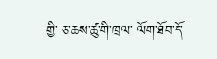གྱི་ ཅ་ཆས་ཚུ་གི་ཁྲལ་ ལོག་ཐོབ་དོ་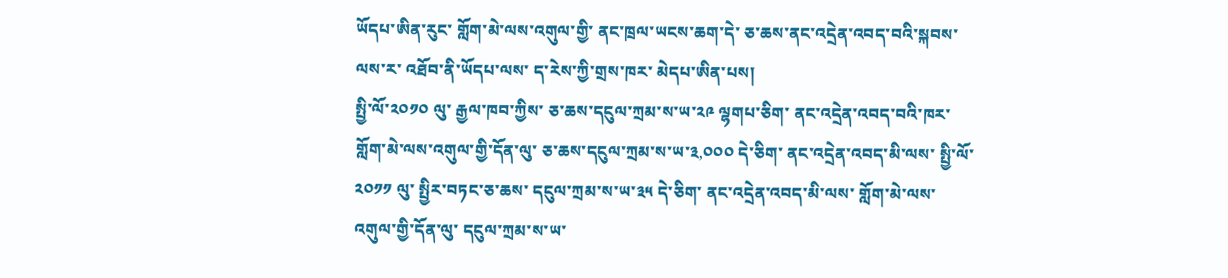ཡོདཔ་ཨིན་རུང་ གློག་མེ་ལས་འགུལ་གྱི་ ནང་ཁྲལ་ཡངས་ཆག་དེ་ ཅ་ཆས་ནང་འདྲེན་འབད་བའི་སྐབས་ལས་ར་ འཐོབ་ནི་ཡོདཔ་ལས་ ད་རེས་ཀྱི་གྲས་ཁར་ མེདཔ་ཨིན་པས།
སྤྱི་ལོ་༢༠༡༠ ལུ་ རྒྱལ་ཁབ་ཀྱིས་ ཅ་ཆས་དངུལ་ཀྲམ་ས་ཡ་༢༩ ལྷགཔ་ཅིག་ ནང་འདྲེན་འབད་བའི་ཁར་ གློག་མེ་ལས་འགུལ་གྱི་དོན་ལུ་ ཅ་ཆས་དངུལ་ཀྲམ་ས་ཡ་༣,༠༠༠ དེ་ཅིག་ ནང་འདྲེན་འབད་མི་ལས་ སྤྱི་ལོ་༢༠༡༡ ལུ་ སྤྱིར་བཏང་ཅ་ཆས་ དངུལ་ཀྲམ་ས་ཡ་༣༥ དེ་ཅིག་ ནང་འདྲེན་འབད་མི་ལས་ གློག་མེ་ལས་འགུལ་གྱི་དོན་ལུ་ དངུལ་ཀྲམ་ས་ཡ་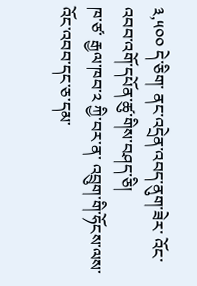༣,༥༠༠ དེ་ཅིག་ ནང་འདྲེན་འབད་ནུག་ཟེར་ འོང་འབབ་འགོ་དཔོན་ཚུ་གིས་བཤད་ཅི།
ཁ་ཙ་ རྒྱལ་ཁབ་༢ ཀྱི་བར་ན་ འབྲུག་གི་ཧོངས་ལས་ འོང་འབབ་དང་ཅ་དམ་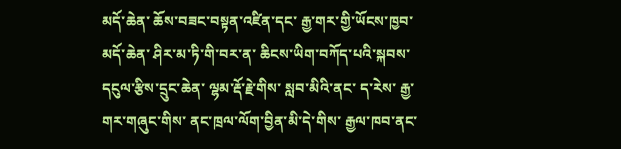མདོ་ཆེན་ ཆོས་བཟང་བསྟན་འཛིན་དང་ རྒྱ་གར་གྱི་ཡོངས་ཁྱབ་མདོ་ཆེན་ ཤིར་མ་ཏི་གི་བར་ན་ ཆིངས་ཡིག་བཀོད་པའི་སྐབས་ དངུལ་རྩིས་དྲུང་ཆེན་ ལྷམ་རྡོ་རྗེ་གིས་ སླབ་མིའི་ནང་ ད་རེས་ རྒྱ་གར་གཞུང་གིས་ ནང་ཁྲལ་ལོག་བྱིན་མི་དེ་གིས་ རྒྱལ་ཁབ་ནང་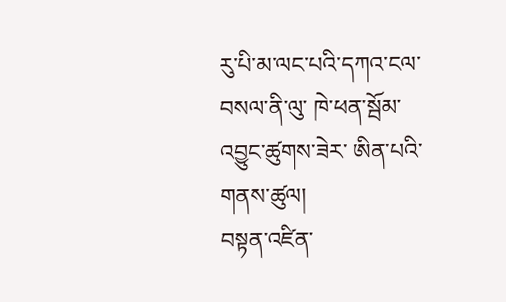རུ་པི་མ་ལང་པའི་དཀའ་ངལ་ བསལ་ནི་ལུ་ ཁེ་ཕན་སྦོམ་འབྱུང་ཚུགས་ཟེར་ ཨིན་པའི་གནས་ཚུལ།
བསྟན་འཛིན་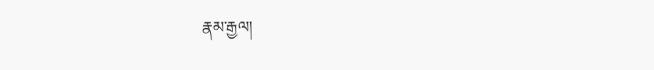རྣམ་རྒྱལ།